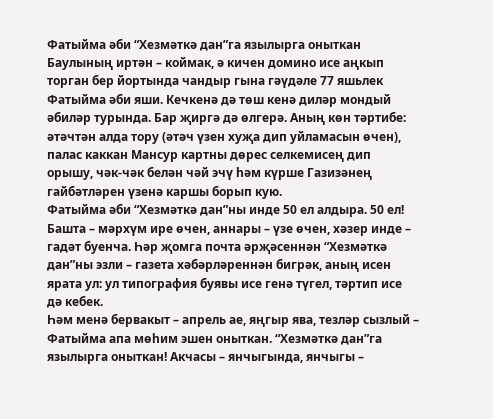Фатыйма әби “Хезмәткә дан”га язылырга оныткан
Баулының иртән – коймак, ә кичен домино исе аңкып торган бер йортында чандыр гына гәүдәле 77 яшьлек Фатыйма әби яши. Кечкенә дә төш кенә диләр мондый әбиләр турында. Бар җиргә дә өлгерә. Аның көн тәртибе: әтәчтән алда тору (әтәч үзен хуҗа дип уйламасын өчен), палас каккан Мансур картны дөрес селкемисең дип орышу, чәк-чәк белән чәй эчү һәм күрше Газизәнең гайбәтләрен үзенә каршы борып кую.
Фатыйма әби “Хезмәткә дан”ны инде 50 ел алдыра. 50 ел! Башта – мәрхүм ире өчен, аннары – үзе өчен, хәзер инде – гадәт буенча. Һәр җомга почта әрҗәсеннән “Хезмәткә дан”ны эзли – газета хәбәрләреннән бигрәк, аның исен ярата ул: ул типография буявы исе генә түгел, тәртип исе дә кебек.
Һәм менә бервакыт – апрель ае, яңгыр ява, тезләр сызлый – Фатыйма апа мөһим эшен оныткан. “Хезмәткә дан”га язылырга оныткан! Акчасы – янчыгында, янчыгы –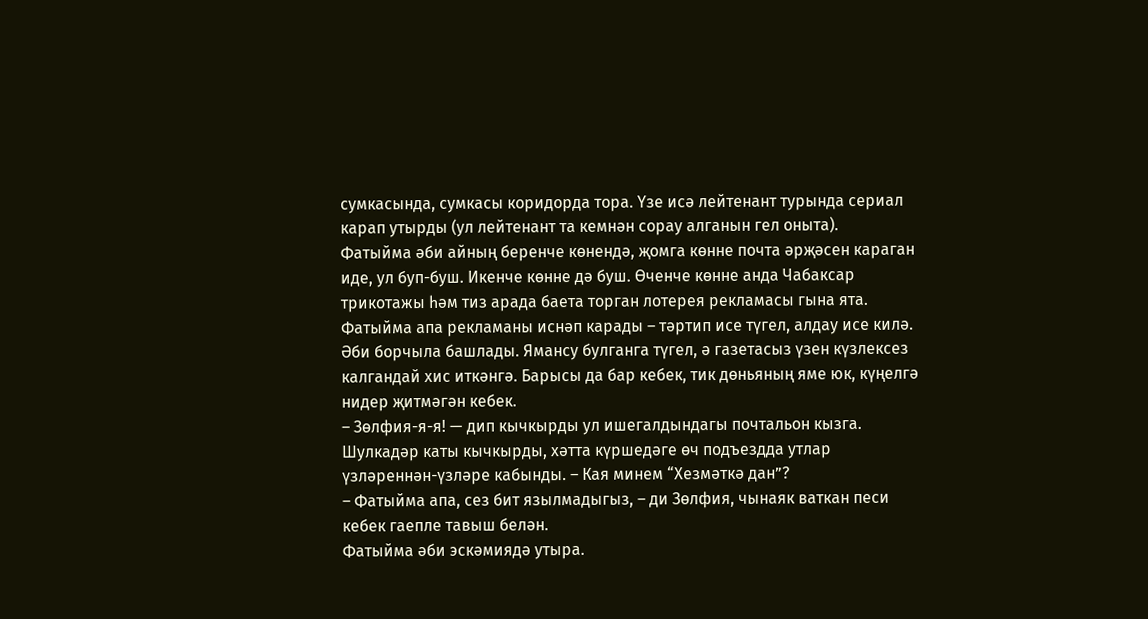сумкасында, сумкасы коридорда тора. Үзе исә лейтенант турында сериал карап утырды (ул лейтенант та кемнән сорау алганын гел оныта).
Фатыйма әби айның беренче көнендә, җомга көнне почта әрҗәсен караган иде, ул буп-буш. Икенче көнне дә буш. Өченче көнне анда Чабаксар трикотажы һәм тиз арада баета торган лотерея рекламасы гына ята. Фатыйма апа рекламаны иснәп карады – тәртип исе түгел, алдау исе килә.
Әби борчыла башлады. Ямансу булганга түгел, ә газетасыз үзен күзлексез калгандай хис иткәнгә. Барысы да бар кебек, тик дөньяның яме юк, күңелгә нидер җитмәгән кебек.
– Зөлфия-я-я! — дип кычкырды ул ишегалдындагы почтальон кызга. Шулкадәр каты кычкырды, хәтта күршедәге өч подъездда утлар үзләреннән-үзләре кабынды. – Кая минем “Хезмәткә дан”?
– Фатыйма апа, сез бит язылмадыгыз, – ди Зөлфия, чынаяк ваткан песи кебек гаепле тавыш белән.
Фатыйма әби эскәмиядә утыра.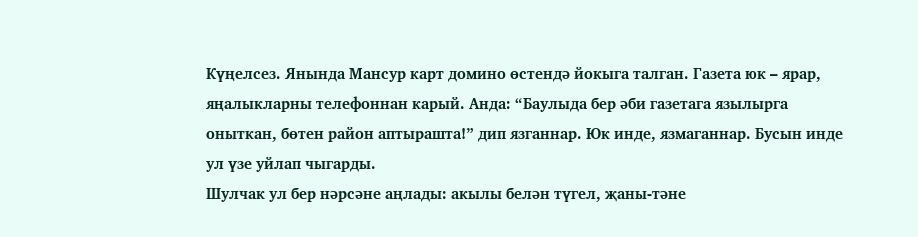Күңелсез. Янында Мансур карт домино өстендә йокыга талган. Газета юк – ярар, яңалыкларны телефоннан карый. Анда: “Баулыда бер әби газетага язылырга оныткан, бөтен район аптырашта!” дип язганнар. Юк инде, язмаганнар. Бусын инде ул үзе уйлап чыгарды.
Шулчак ул бер нәрсәне аңлады: акылы белән түгел, җаны-тәне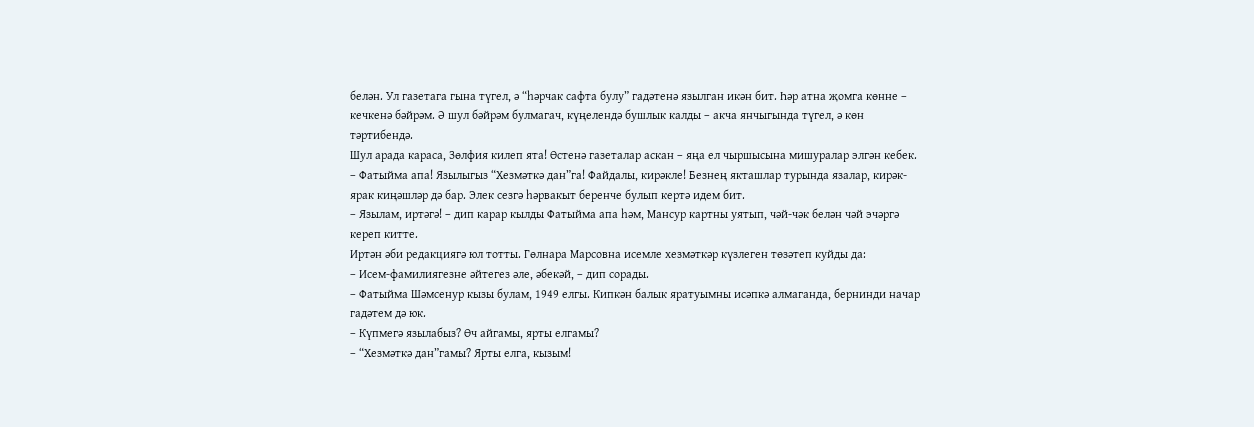белән. Ул газетага гына түгел, ә “һәрчак сафта булу” гадәтенә язылган икән бит. Һәр атна җомга көнне – кечкенә бәйрәм. Ә шул бәйрәм булмагач, күңелендә бушлык калды – акча янчыгында түгел, ә көн тәртибендә.
Шул арада караса, Зөлфия килеп ята! Өстенә газеталар аскан – яңа ел чыршысына мишуралар элгән кебек.
– Фатыйма апа! Язылыгыз “Хезмәткә дан”га! Файдалы, кирәкле! Безнең якташлар турында язалар, кирәк-ярак киңәшләр дә бар. Элек сезгә һәрвакыт беренче булып кертә идем бит.
– Язылам, иртәгә! – дип карар кылды Фатыйма апа һәм, Мансур картны уятып, чәй-чәк белән чәй эчәргә кереп китте.
Иртән әби редакциягә юл тотты. Гөлнара Марсовна исемле хезмәткәр күзлеген төзәтеп куйды да:
– Исем-фамилиягезне әйтегез әле, әбекәй, – дип сорады.
– Фатыйма Шәмсенур кызы булам, 1949 елгы. Кипкән балык яратуымны исәпкә алмаганда, бернинди начар гадәтем дә юк.
– Күпмегә язылабыз? Өч айгамы, ярты елгамы?
– “Хезмәткә дан”гамы? Ярты елга, кызым!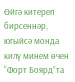Өйгә китереп бирсеннәр, югыйсә монда килү минем өчен “Форт Боярд”та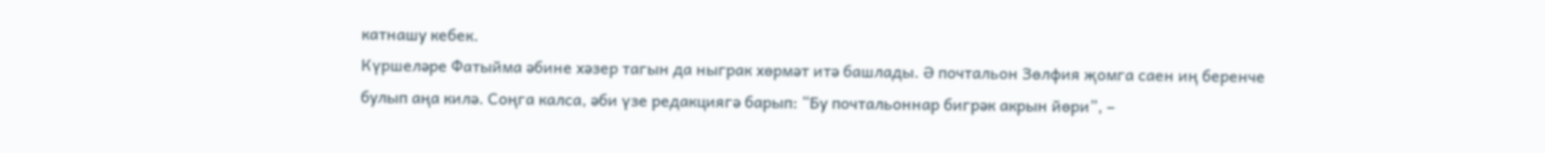катнашу кебек.
Күршеләре Фатыйма әбине хәзер тагын да ныграк хөрмәт итә башлады. Ә почтальон Зөлфия җомга саен иң беренче булып аңа килә. Соңга калса, әби үзе редакциягә барып: “Бу почтальоннар бигрәк акрын йөри”, –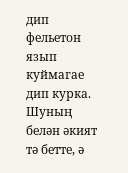дип фельетон язып куймагае дип курка.
Шуның белән әкият тә бетте, ә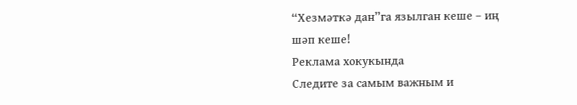“Хезмәткә дан”га язылган кеше – иң шәп кеше!
Реклама хокукында
Следите за самым важным и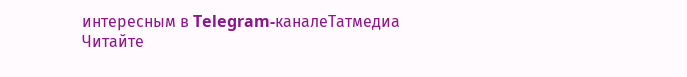интересным в Telegram-каналеТатмедиа
Читайте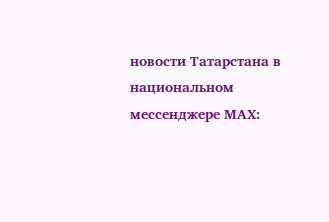новости Татарстана в национальном мессенджере MАХ: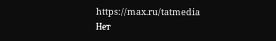https://max.ru/tatmedia
Нет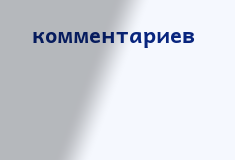комментариев